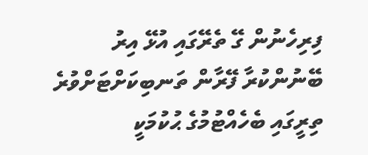ފިރިހެނުން ގޭ ތެރޭގައި އުޅޭ އިރު ބޭނުންކުރާ ފޭރާން ތަނބިކަށްޓަށްވުރެ ތިރީގައި ބެހެއްޓުމުގެ ޙުކުމަކީ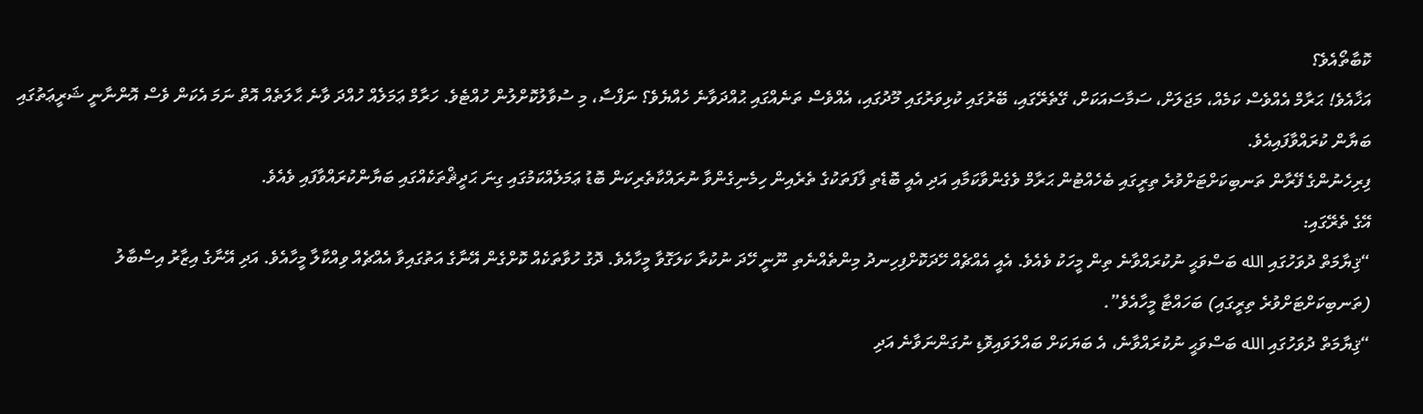ކޮބާތޯއެވެ؟
އަޚާއެވެ! ޙަރާމް އެއްވެސް ކަމެއް، މަޖަލަށް، ސަމާސައަކަށް، ގޭތެރޭގައި، ބޭރުގައި ކުޅިވަރުގައި މޫދުގައި، އެއްވެސް ތަނެއްގައި ޙުއްދަވާނެ ހެއްޔެވެ؟ ނަފްސާ، މި ސުވާލުކޮށްލުން ހުއްޓެވެ. ހަރާމް ޢަމަލެއް ހުއްދަ ވާނެ ޙާލަތެއް އޮތް ނަމަ އެކަން ވެސް އޮންނާނީ ޝަރީޢަތުގައި ބަޔާން ކުރައްވާފައިއެވެ.
ފިރިހެނުންގެ ފޭރާން ތަނބިކަށްޓަށްވުރެ ތިރީގައި ބެހެއްޓުން ޙަރާމް ވެގެންވާކަމާއި އަދި އެއީ ބޮޑެތި ފާފަތަކުގެ ތެރެއިން ހިމެނިގެންވާ ނުރައްކާތެރިކަން ބޮޑު ޢަމަލެއްކަމުގައި ގިނަ ޙަދީޘްތަކެއްގައި ބަޔާންކުރައްވާފައި ވެއެވެ.
އޭގެ ތެރޭގައި:
“ޤިޔާމަތް ދުވަހުގައި الله ބަސްވަޙީ ނުކުރައްވާނެ ތިން މީހަކު ވެއެވެ. އެއީ އެއްޗެއް ހޭދަކޮށްފިހިނދު މިންތެއްނެތި ނޫނީ ހޭދަ ނުކުރާ ކަލަގޮވާ މީހާއެވެ. ދޮގު ހުވާތަކެއް ކޮށްގެން އޭނާގެ އަތުގައިވާ އެއްޗެއް ވިއްކާލާ މީހާއެވެ. އަދި އޭނާގެ އިޒާރު އިސްބާލު (ތަނބިކަށްޓަށްވުރެ ތިރީގައި) ބަހައްޓާ މީހާއެވެ”.
“ޤިޔާމަތް ދުވަހުގައި الله ބަސްވަޙީ ނުކުރައްވާނެ، އެ ބަޔަކަށް ބައްލަވައިވޮޑި ނުގަންނަވާނެ އަދި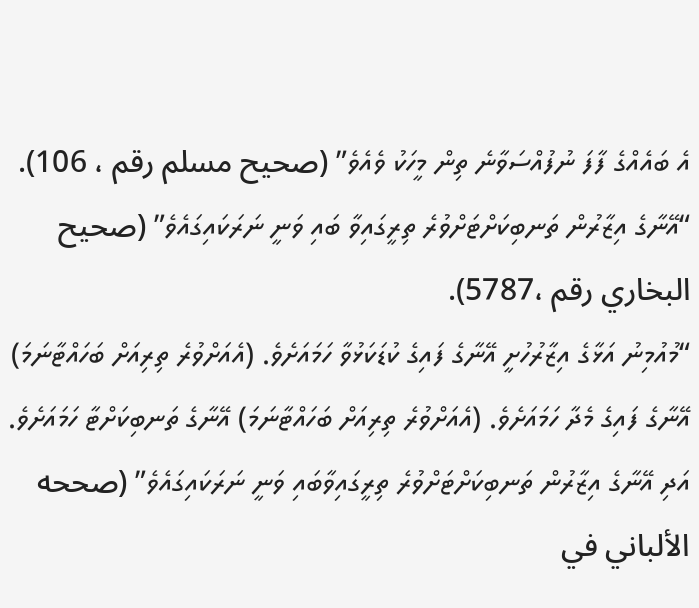އެ ބައެއްގެ ފާފަ ނުފުއްސަވާނެ ތިން މީހަކު ވެއެވެ” (صحيح مسلم رقم ، 106).
“އޭނާގެ އިޒާރުން ތަނބިކަށްޓަށްވުރެ ތިރީގައިވާ ބައި ވަނީ ނަރަކައިގައެވެ” (صحيح البخاري رقم ،5787).
“މުއުމިނު އަޅާގެ އިޒާރުހުށީ އޭނާގެ ފައިގެ ކުޑަކަޅުވާ ހަމައަށެވެ. (އެއަށްވުރެ ތިރިއަށް ބަހައްޓާނަމަ) އޭނާގެ ފައިގެ މެދާ ހަމައަށެވެ. (އެއަށްވުރެ ތިރިއަށް ބަހައްޓާނަމަ) އޭނާގެ ތަނބިކަށްޓާ ހަމައަށެވެ. އަދި އޭނާގެ އިޒާރުން ތަނބިކަށްޓަށްވުރެ ތިރީގައިވާބައި ވަނީ ނަރަކައިގައެވެ” (صححه الألباني في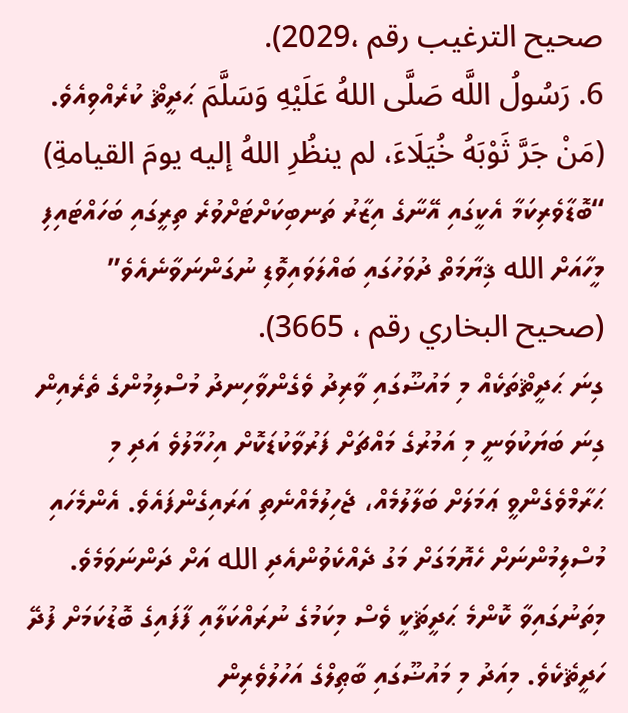صحيح الترغيب رقم ،2029).
6. رَسُولُ اللَّه صَلَّى اللهُ عَلَيْهِ وَسَلَّمَ ޙަދީޘް ކުރެއްވިއެވެ. (مَنْ جَرَّ ثَوْبَهُ خُيَلَاءَ، لم ينظُرِ اللهُ إليه يومَ القيامةِ) “ބޮޑާވެރިކަމާ އެކީގައި އޭނާގެ އިޒާރު ތަނބިކަށްޓަށްވުރެ ތިރީގައި ބަހައްޓައިފި މީހާއަށް الله ޤިޔާމަތް ދުވަހުގައި ބައްލަވައިވޮޑި ނުގަންނަވާނެއެވެ” (صحيح البخاري رقم ، 3665).
ގިނަ ޙަދީޘްތަކެއް މި މައުޟޫގައި ވާރިދު ވެގެންވާހިނދު މުސްލިމުންގެ ތެރެއިން ގިނަ ބަޔަކުވަނީ މި އަމުރުގެ މައްޗަށް ފަރުވާކުޑަކޮށް އިހުމާލުވެ އަދި މި ޙަރާމްވެގެންވީ ޢަމަލަށް ބަލާލުމެއް، ޖެހިލުމެއްނެތި އަރައިގެންފައެވެ. އެންމެހައި މުސްލިމުންނަށް ހެޔޮމަގަށް މަގު ދެއްކެވުންއެދި الله އަށް ދަންނަވަމެވެ.
މިތަނުގައިވާ ކޮންމެ ޙަދީޘަކީ ވެސް މިކަމުގެ ނުރައްކަލާއި ފާފައިގެ ބޮޑުކަމަށް ފުދޭ ހަދީޘެކެވެ. މިއަދު މި މައުޟޫގައި ބާޠިލްގެ އަހުލުވެރިން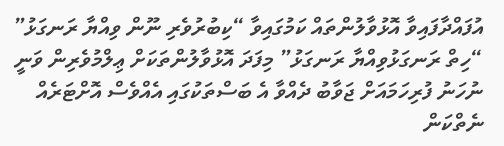އުފައްދާފައިވާ އޮޅުވާލުންތައް ކަމުގައިވާ “ކިބުރުވެރި ނޫން ވިއްޔާ ރަނގަޅު” “ހިތް ރަނގަޅުވިއްޔާ ރަނގަޅު” މިފަދަ އޮޅުވާލުންތަކަށް ޢިލްމުވެރިން ވަނީ ނުހަނު ފުރިހަމައަށް ޖަވާބު ދެއްވާ އެ ބަސްތަކުގައި އެއްވެސް އޮށްޓަރެއް ނެތްކަން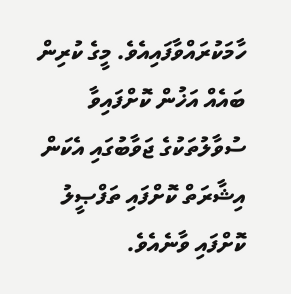ހާމަކުރައްވާފައިއެވެ. މީގެ ކުރިން ބައެއް އަޚުން ކޮށްފައިވާ ސުވާލުތަކުގެ ޖަވާބުގައި އެކަން އިޝާރަތް ކޮށްފައި ތަފްޞީލު ކޮށްފައި ވާނެއެވެ.